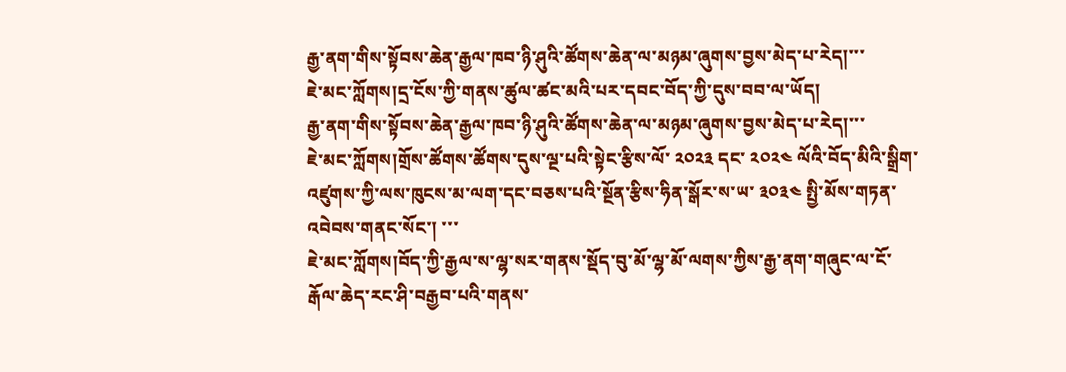རྒྱ་ནག་གིས་སྟོབས་ཆེན་རྒྱལ་ཁབ་ཉི་ཤུའི་ཚོགས་ཆེན་ལ་མཉམ་ཞུགས་བྱས་མེད་པ་རེད།་་་
ཇེ་མང་ཀློགས།དྲ་ངོས་ཀྱི་གནས་ཚུལ་ཚང་མའི་པར་དབང་བོད་ཀྱི་དུས་བབ་ལ་ཡོད།
རྒྱ་ནག་གིས་སྟོབས་ཆེན་རྒྱལ་ཁབ་ཉི་ཤུའི་ཚོགས་ཆེན་ལ་མཉམ་ཞུགས་བྱས་མེད་པ་རེད།་་་
ཇེ་མང་ཀློགས།གྲོས་ཚོགས་ཚོགས་དུས་ལྔ་པའི་སྟེང་རྩིས་ལོ་ ༢༠༢༣ དང་ ༢༠༢༤ ལོའི་བོད་མིའི་སྒྲིག་འཛུགས་ཀྱི་ལས་ཁུངས་མ་ལག་དང་བཅས་པའི་སྔོན་རྩིས་ཧིན་སྒོར་ས་ཡ་ ༣༠༣༤ སྤྱི་མོས་གཏན་འབེབས་གནང་སོང་། ་་་
ཇེ་མང་ཀློགས།བོད་ཀྱི་རྒྱལ་ས་ལྷ་སར་གནས་སྡོད་བུ་མོ་ལྷ་མོ་ལགས་ཀྱིས་རྒྱ་ནག་གཞུང་ལ་ངོ་རྒོལ་ཆེད་རང་ཤི་བརྒྱབ་པའི་གནས་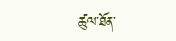ཚུལ་ཐོན་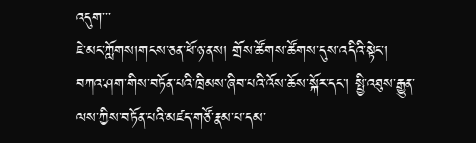འདུག་་་
ཇེ་མང་ཀློགས།གངས་ཅན་ཕོ་ཉ་ནས། གྲོས་ཚོགས་ཚོགས་དུས་འདིའི་སྟེང་། བཀའ་ཤག་གིས་བཏོན་པའི་ཁྲིམས་ཞིབ་པའི་འོས་ཆོས་སྐོར་དང་། སྤྱི་འཐུས་རྒྱུན་ལས་ཀྱིས་བཏོན་པའི་མཛད་གཙོ་རྣམ་པ་དམ་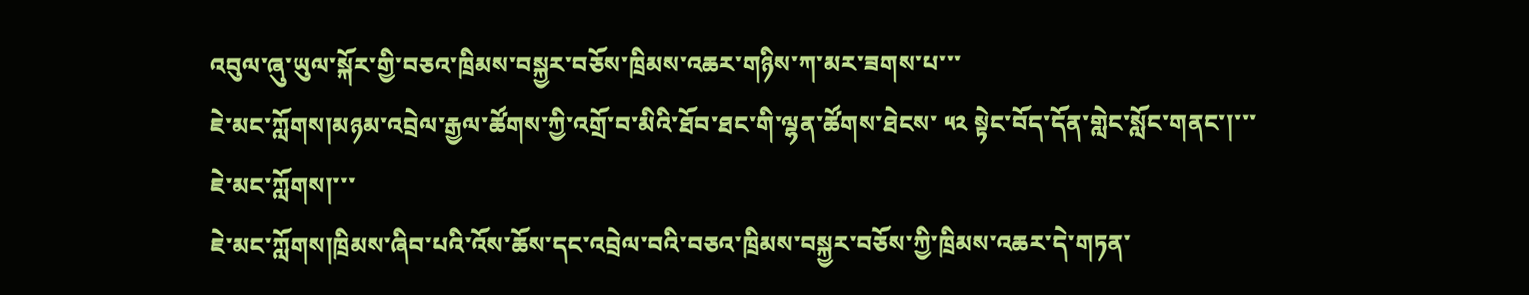འབུལ་ཞུ་ཡུལ་སྐོར་གྱི་བཅའ་ཁྲིམས་བསྐྱར་བཅོས་ཁྲིམས་འཆར་གཉིས་ཀ་མར་ཟགས་པ་་་
ཇེ་མང་ཀློགས།མཉམ་འབྲེལ་རྒྱལ་ཚོགས་ཀྱི་འགྲོ་བ་མིའི་ཐོབ་ཐང་གི་ལྷན་ཚོགས་ཐེངས་ ༥༢ སྟེང་བོད་དོན་གླེང་སློང་གནང་།་་་
ཇེ་མང་ཀློགས།་་་
ཇེ་མང་ཀློགས།ཁྲིམས་ཞིབ་པའི་འོས་ཆོས་དང་འབྲེལ་བའི་བཅའ་ཁྲིམས་བསྐྱར་བཅོས་ཀྱི་ཁྲིམས་འཆར་དེ་གཏན་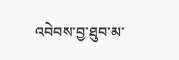འབེབས་བྱ་ཐུབ་མ་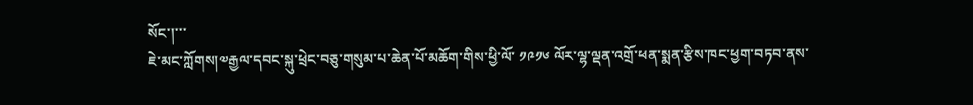སོང་།་་་
ཇེ་མང་ཀློགས།༧རྒྱལ་དབང་སྐུ་ཕྲེང་བཅུ་གསུམ་པ་ཆེན་པོ་མཆོག་གིས་ཕྱི་ལོ་ ༡༩༡༦ ལོར་ལྷ་ལྡན་འགྲོ་ཕན་སྨན་རྩིས་ཁང་ཕྱག་བཏབ་ནས་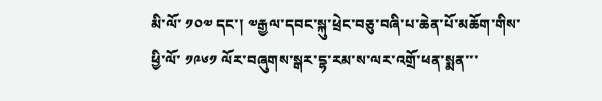མི་ལོ་ ༡༠༧ དང་། ༧རྒྱལ་དབང་སྐུ་ཕྲེང་བཅུ་བཞི་པ་ཆེན་པོ་མཆོག་གིས་ཕྱི་ལོ་ ༡༩༦༡ ལོར་བཞུགས་སྒར་དྷ་རམ་ས་ལར་འགྲོ་ཕན་སྨན་་་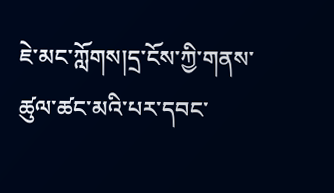ཇེ་མང་ཀློགས།དྲ་ངོས་ཀྱི་གནས་ཚུལ་ཚང་མའི་པར་དབང་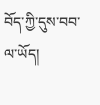བོད་ཀྱི་དུས་བབ་ལ་ཡོད།